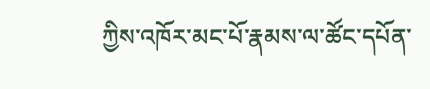ཀྱིས་འཁོར་མང་པོ་རྣམས་ལ་ཚོང་དཔོན་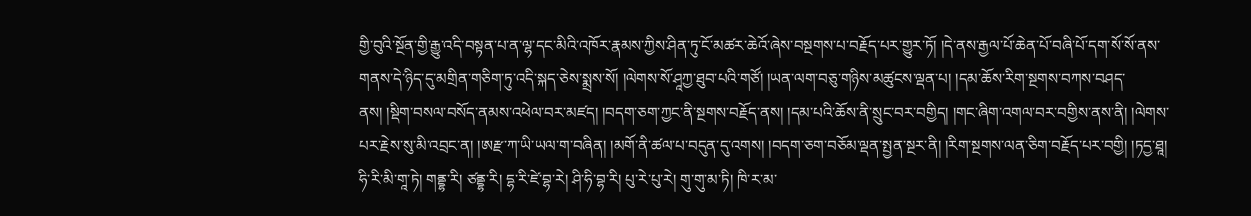གྱི་བུའི་སྔོན་གྱི་རྒྱུ་འདི་བསྟན་པ་ན་ལྷ་དང་མིའི་འཁོར་རྣམས་ཀྱིས་ཤིན་ཏུ་ངོ་མཚར་ཆེའོ་ཞེས་བསྔགས་པ་བརྗོད་པར་གྱུར་ཏོ། །དེ་ནས་རྒྱལ་པོ་ཆེན་པོ་བཞི་པོ་དག་སོ་སོ་ནས་གནས་དེ་ཉིད་དུ་མགྲིན་གཅིག་ཏུ་འདི་སྐད་ཅེས་སྨྲས་སོ། །ལེགས་སོ་ཤཱཀྱ་ཐུབ་པའི་གཙོ། །ཡན་ལག་བཅུ་གཉིས་མཚུངས་ལྡན་པ། །དམ་ཆོས་རིག་སྔགས་བཀས་བཤད་ནས། །སྡིག་བསལ་བསོད་ནམས་འཕེལ་བར་མཛད། །བདག་ཅག་ཀྱང་ནི་སྔགས་བརྗོད་ནས། །དམ་པའི་ཆོས་ནི་སྲུང་བར་བགྱིད། །གང་ཞིག་འགལ་བར་བགྱིས་ནས་ནི། །ལེགས་པར་རྗེས་སུ་མི་འབྲང་ན། །ཨརྫ་ཀ་ཡི་ཡལ་ག་བཞིན། །མགོ་ནི་ཚལ་པ་བདུན་དུ་འགས། །བདག་ཅག་བཅོམ་ལྡན་སྤྱན་སྔར་ནི། །རིག་སྔགས་ལན་ཅིག་བརྗོད་པར་བགྱི། །ཏདྱ་ཐཱ། ཧི་རི་མི་གཱ་ཏེ། གནྡྷ་རི། ཙནྡྷ་རི། དྷ་རི་ཛེ་བྷ་རེ། ཤི་ཧི་བྷ་རི། པུ་རེ་པུ་རེ། གུ་གུ་མ་ཏི། ཁི་ར་མ་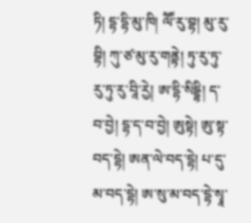ཏི། དྷ་དྷི་མུ་ཁི། ལཽ་རུ་བྷ། མུ་རུ་བྷི། ཀུ་ཙ་མུ་རུ་གནྟེ། ཏུ་རུ་ཏུ་རུ་ཏུ་རུ་བཱི་རྱེ། ཨ་དྷི་སིདྡྷི། ད་བ་བྱེ། དྷ་ད་བ་བྱེ། ཨུསྟེ། ཨུ་སྟ་བད་དྷེ། ཨན་ལེ་བད་དྷེ། པ་དུ་མ་བད་དྷེ། ཨ་སུ་མ་བད་དྷེ་སྭཱ་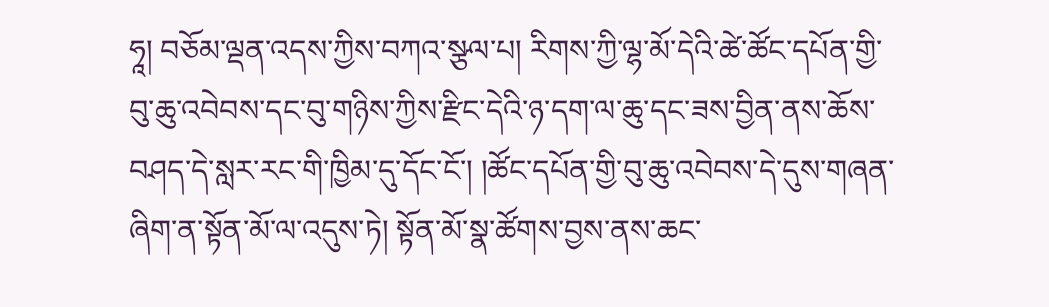ཧཱ། བཅོམ་ལྡན་འདས་ཀྱིས་བཀའ་སྩལ་པ། རིགས་ཀྱི་ལྷ་མོ་དེའི་ཚེ་ཚོང་དཔོན་གྱི་བུ་ཆུ་འབེབས་དང་བུ་གཉིས་ཀྱིས་རྫིང་དེའི་ཉ་དག་ལ་ཆུ་དང་ཟས་བྱིན་ནས་ཆོས་བཤད་དེ་སླར་རང་གི་ཁྱིམ་དུ་དོང་ངོ་། །ཚོང་དཔོན་གྱི་བུ་ཆུ་འབེབས་དེ་དུས་གཞན་ཞིག་ན་སྟོན་མོ་ལ་འདུས་ཏེ། སྟོན་མོ་སྣ་ཚོགས་བྱས་ནས་ཆང་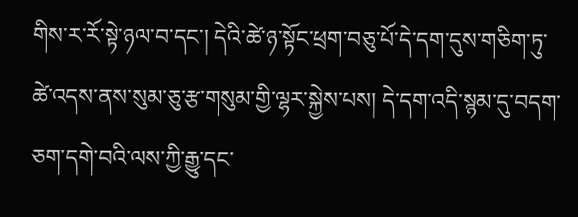གིས་ར་རོ་སྟེ་ཉལ་བ་དང་། དེའི་ཚེ་ཉ་སྟོང་ཕྲག་བཅུ་པོ་དེ་དག་དུས་གཅིག་ཏུ་ཚེ་འདས་ནས་སུམ་ཅུ་རྩ་གསུམ་གྱི་ལྷར་སྐྱེས་པས། དེ་དག་འདི་སྙམ་དུ་བདག་ཅག་དགེ་བའི་ལས་ཀྱི་རྒྱུ་དང་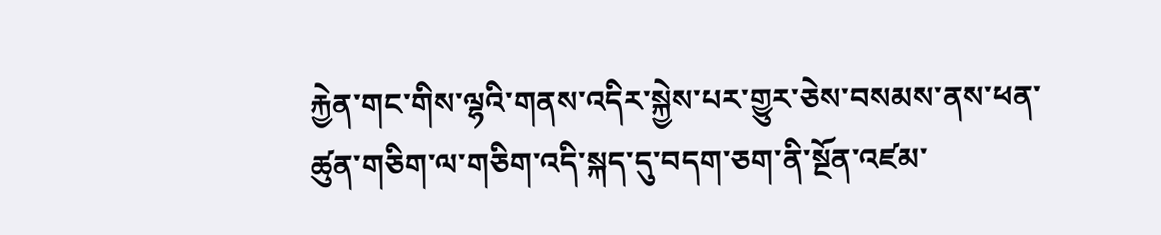རྐྱེན་གང་གིས་ལྷའི་གནས་འདིར་སྐྱེས་པར་གྱུར་ཅེས་བསམས་ནས་ཕན་ཚུན་གཅིག་ལ་གཅིག་འདི་སྐད་དུ་བདག་ཅག་ནི་སྔོན་འཛམ་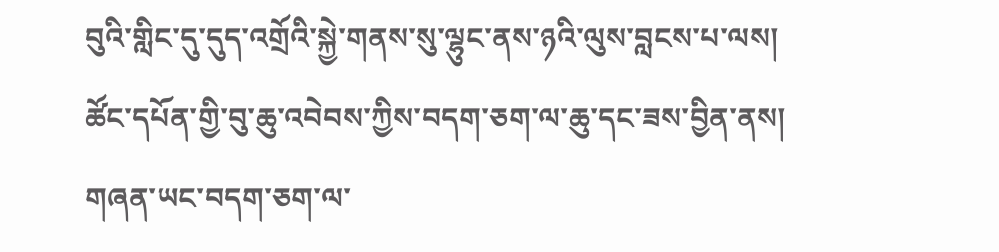བུའི་གླིང་དུ་དུད་འགྲོའི་སྐྱེ་གནས་སུ་ལྷུང་ནས་ཉའི་ལུས་བླངས་པ་ལས། ཚོང་དཔོན་གྱི་བུ་ཆུ་འབེབས་ཀྱིས་བདག་ཅག་ལ་ཆུ་དང་ཟས་བྱིན་ནས། གཞན་ཡང་བདག་ཅག་ལ་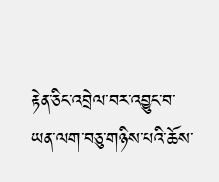རྟེན་ཅིང་འབྲེལ་བར་འབྱུང་བ་ཡན་ལག་བཅུ་གཉིས་པའི་ཆོས་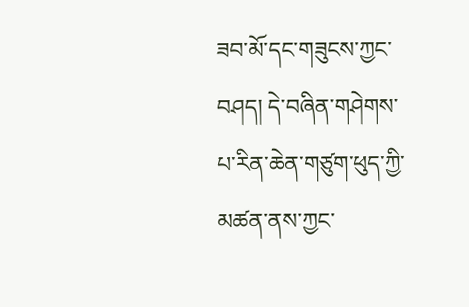ཟབ་མོ་དང་གཟུངས་ཀྱང་བཤད། དེ་བཞིན་གཤེགས་པ་རིན་ཆེན་གཙུག་ཕུད་ཀྱི་མཚན་ནས་ཀྱང་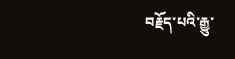བརྗོད་པའི་རྒྱུ་